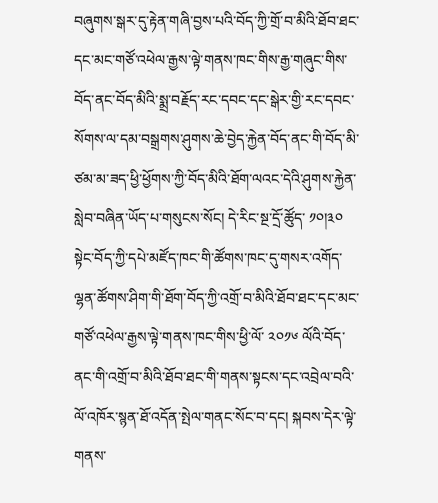བཞུགས་སྒར་དུ་རྟེན་གཞི་བྱས་པའི་བོད་ཀྱི་གྲོ་བ་མིའི་ཐོབ་ཐང་དང་མང་གཙོ་འཕེལ་རྒྱས་ལྟེ་གནས་ཁང་གིས་རྒྱ་གཞུང་གིས་བོད་ནང་བོད་མིའི་སྨྲ་བརྗོད་རང་དབང་དང་སྒེར་གྱི་རང་དབང་སོགས་ལ་དམ་བསྒྲགས་ཤུགས་ཆེ་བྱེད་རྐྱེན་བོད་ནང་གི་བོད་མི་ཙམ་མ་ཟད་ཕྱི་ཕྱོགས་ཀྱི་བོད་མིའི་ཐོག་ལའང་དེའི་ཤུགས་རྐྱེན་སླེབ་བཞིན་ཡོད་པ་གསུངས་སོང། དེ་རིང་སྔ་དྲོ་ཚོུད་ ༡༠།༣༠ སྟེང་བོད་ཀྱི་དཔེ་མཛོད་ཁང་གི་ཚོགས་ཁང་དུ་གསར་འགོད་ལྷན་ཚོགས་ཤིག་གི་ཐོག་བོད་ཀྱི་འགྲོ་བ་མིའི་ཐོབ་ཐང་དང་མང་གཙོ་འཕེལ་རྒྱས་ལྟེ་གནས་ཁང་གིས་ཕྱི་ལོ་ ༢༠༡༦ ལོའི་བོད་ནང་གི་འགྲོ་བ་མིའི་ཐོབ་ཐང་གི་གནས་སྟངས་དང་འབྲེལ་བའི་ལོ་འཁོར་སྙན་ཐོ་འདོན་སྤེལ་གནང་སོང་བ་དང། སྐབས་དེར་ལྟེ་གནས་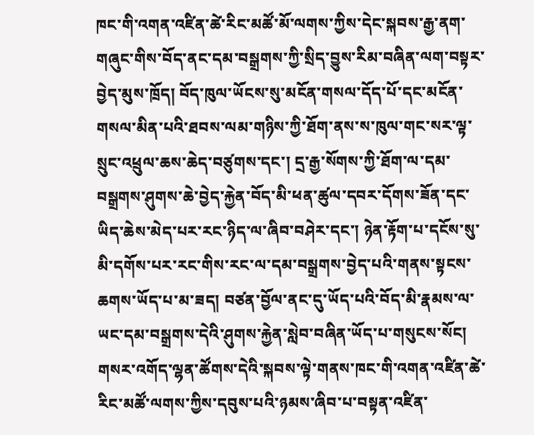ཁང་གི་འགན་འཛིན་ཚེ་རིང་མཚོ་མོ་ལགས་ཀྱིས་དེང་སྐབས་རྒྱ་ནག་གཞུང་གིས་བོད་ནང་དམ་བསྒྲགས་ཀྱི་སྲིད་བྱུས་རིམ་བཞིན་ལག་བསྟར་བྱེད་མུས་ཁྲོད། བོད་ཁུལ་ཡོངས་སུ་མངོན་གསལ་དོད་པོ་དང་མངོན་གསལ་མིན་པའི་ཐབས་ལམ་གཉིས་ཀྱི་ཐོག་ནས་ས་ཁུལ་གང་སར་ལྟ་སྲུང་འཕྲུལ་ཆས་ཆེད་བཙུགས་དང་། དྲ་རྒྱ་སོགས་ཀྱི་ཐོག་ལ་དམ་བསྒྲགས་ཤུགས་ཆེ་བྱེད་རྐྱེན་བོད་མི་ཕན་ཚུལ་དབར་དོགས་ཟོན་དང་ཡིད་ཆེས་མེད་པར་རང་ཉིད་ལ་ཞིབ་བཤེར་དང་། ཉེན་རྟོག་པ་དངོས་སུ་མི་དགོས་པར་རང་གིས་རང་ལ་དམ་བསྒྲགས་བྱེད་པའི་གནས་སྟངས་ཆགས་ཡོད་པ་མ་ཟད། བཙན་བྱོལ་ནང་དུ་ཡོད་པའི་བོད་མི་རྣམས་ལ་ཡང་དམ་བསྒྲགས་དེའི་ཤུགས་རྐྱེན་སླེབ་བཞིན་ཡོད་པ་གསུངས་སོང། གསར་འགོད་ལྷན་ཚོགས་དེའི་སྐབས་ལྟེ་གནས་ཁང་གི་འགན་འཛིན་ཚེ་རིང་མཚོ་ལགས་ཀྱིས་དབུས་པའི་ཉམས་ཞིབ་པ་བསྟན་འཛིན་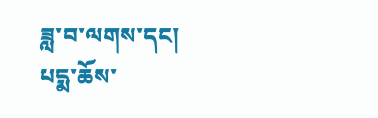ཟླ་བ་ལགས་དང། པདྨ་ཆོས་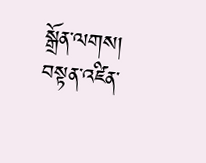སྒྲོན་ལགས། བསྟན་འཛིན་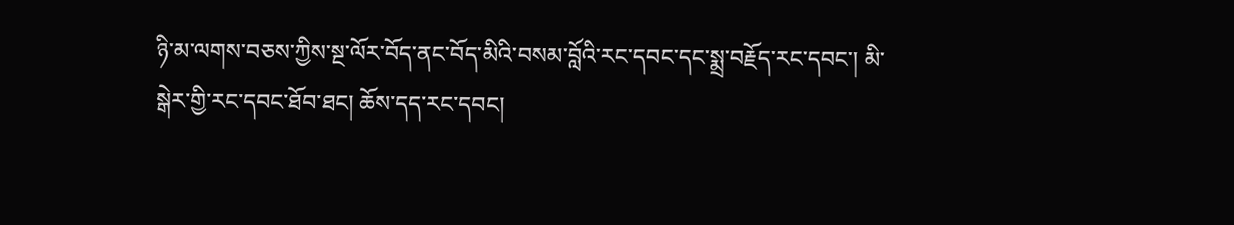ཉི་མ་ལགས་བཅས་ཀྱིས་སྔ་ལོར་བོད་ནང་བོད་མིའི་བསམ་བློའི་རང་དབང་དང་སྨྲ་བརྗོད་རང་དབང་། མི་སྒེར་གྱི་རང་དབང་ཐོབ་ཐང། ཆོས་དད་རང་དབང།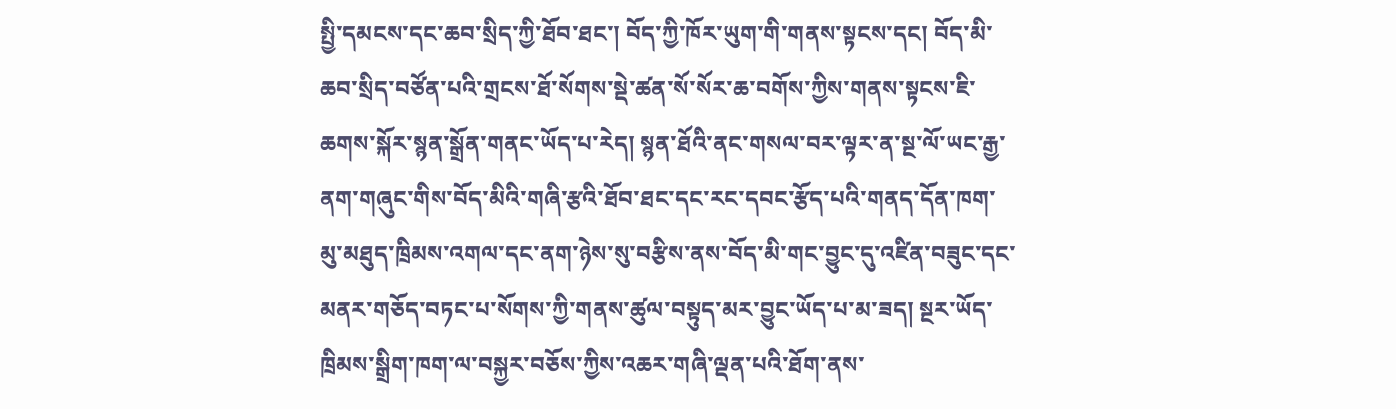སྤྱི་དམངས་དང་ཆབ་སྲིད་ཀྱི་ཐོབ་ཐང་། བོད་ཀྱི་ཁོར་ཡུག་གི་གནས་སྟངས་དང། བོད་མི་ཆབ་སྲིད་བཙོན་པའི་གྲངས་ཐོ་སོགས་སྡེ་ཚན་སོ་སོར་ཆ་བགོས་ཀྱིས་གནས་སྟངས་ཇི་ཆགས་སྐོར་སྙན་སྒྲོན་གནང་ཡོད་པ་རེད། སྙན་ཐོའི་ནང་གསལ་བར་ལྟར་ན་སྔ་ལོ་ཡང་རྒྱ་ནག་གཞུང་གིས་བོད་མིའི་གཞི་རྩའི་ཐོབ་ཐང་དང་རང་དབང་རྩོད་པའི་གནད་དོན་ཁག་མུ་མཐུད་ཁྲིམས་འགལ་དང་ནག་ཉེས་སུ་བརྩིས་ནས་བོད་མི་གང་བྱུང་དུ་འཛིན་བཟུང་དང་མནར་གཅོད་བཏང་པ་སོགས་ཀྱི་གནས་ཚུལ་བསྟུད་མར་བྱུང་ཡོད་པ་མ་ཟད། སྔར་ཡོད་ཁྲིམས་སྒྲིག་ཁག་ལ་བསྐྱར་བཅོས་ཀྱིས་འཆར་གཞི་ལྡན་པའི་ཐོག་ནས་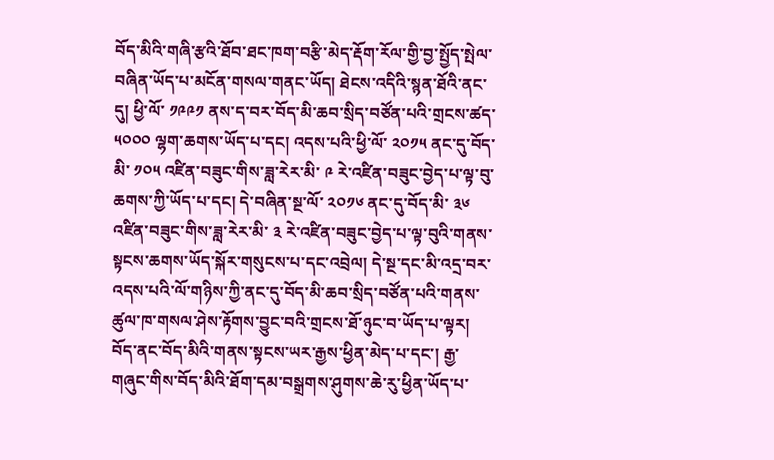བོད་མིའི་གཞི་རྩའི་ཐོབ་ཐང་ཁག་བརྩི་མེད་རྡོག་རོལ་གྱི་བྱ་སྤྱོད་སྤེལ་བཞིན་ཡོད་པ་མངོན་གསལ་གནང་ཡོད། ཐེངས་འདིའི་སྙན་ཐོའི་ནང་དུ། ཕྱི་ལོ་ ༡༩༩༡ ནས་ད་བར་བོད་མི་ཆབ་སྲིད་བཙོན་པའི་གྲངས་ཚད་ ༥༠༠༠ ལྷག་ཆགས་ཡོད་པ་དང། འདས་པའི་ཕྱི་ལོ་ ༢༠༡༥ ནང་དུ་བོད་མི་ ༡༠༥ འཛིན་བཟུང་གིས་ཟླ་རེར་མི་ ༩ རེ་འཛིན་བཟུང་བྱེད་པ་ལྟ་བུ་ཆགས་ཀྱི་ཡོད་པ་དང། དེ་བཞིན་སྔ་ལོ་ ༢༠༡༦ ནང་དུ་བོད་མི་ ༣༦ འཛིན་བཟུང་གིས་ཟླ་རེར་མི་ ༣ རེ་འཛིན་བཟུང་བྱེད་པ་ལྟ་བུའི་གནས་སྟངས་ཆགས་ཡོད་སྐོར་གསུངས་པ་དང་འབྲེལ། དེ་སྔ་དང་མི་འདྲ་བར་འདས་པའི་ལོ་གཉིས་ཀྱི་ནང་དུ་བོད་མི་ཆབ་སྲིད་བཙོན་པའི་གནས་ཚུལ་ཁ་གསལ་ཤེས་རྟོགས་བྱུང་བའི་གྲངས་ཐོ་ཉུང་བ་ཡོད་པ་ལྟར། བོད་ནང་བོད་མིའི་གནས་སྟངས་ཡར་རྒྱས་ཕྱིན་མེད་པ་དང་། རྒྱ་གཞུང་གིས་བོད་མིའི་ཐོག་དམ་བསྒྲགས་ཤུགས་ཆེ་རུ་ཕྱིན་ཡོད་པ་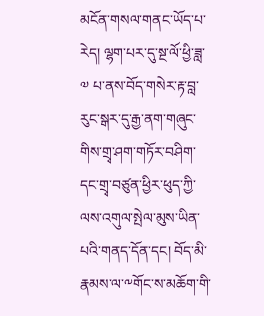མངོན་གསལ་གནང་ཡོད་པ་རེད། ལྷག་པར་དུ་སྔ་ལོ་ཕྱི་ཟླ་ ༧ པ་ནས་བོད་གསེར་རྟ་བླ་རུང་སྒར་དུ་རྒྱ་ནག་གཞུང་གིས་གྲྭ་ཤག་གཏོར་བཤིག་དང་གྲྭ་བཙུན་ཕྱིར་ཕུད་ཀྱི་ལས་འགུལ་སྤེལ་མུས་ཡིན་པའི་གནད་དོན་དང། བོད་མི་རྣམས་ལ་༸གོང་ས་མཆོག་གི་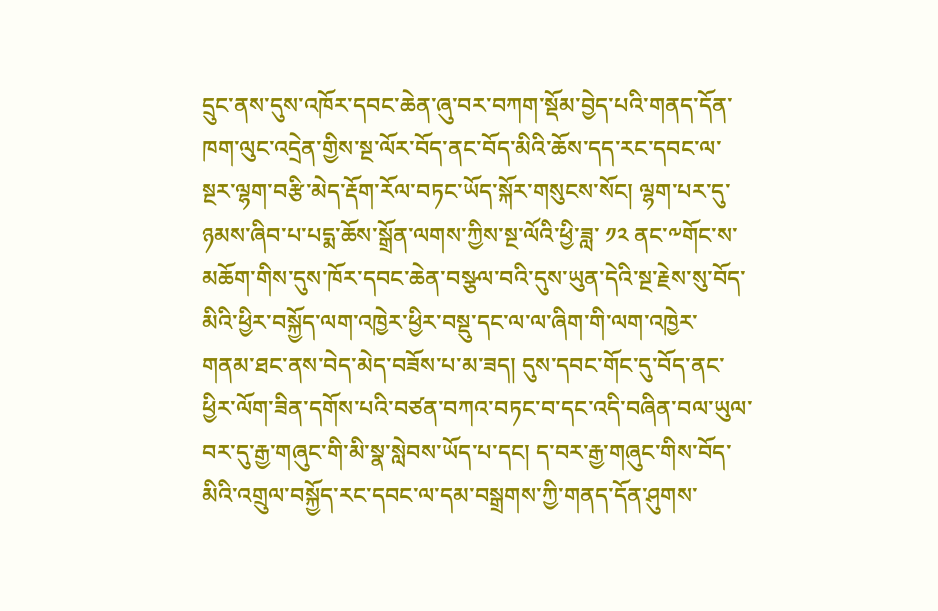དྲུང་ནས་དུས་འཁོར་དབང་ཆེན་ཞུ་བར་བཀག་སྡོམ་བྱེད་པའི་གནད་དོན་ཁག་ལུང་འདྲེན་གྱིས་སྔ་ལོར་བོད་ནང་བོད་མིའི་ཆོས་དད་རང་དབང་ལ་སྔར་ལྷག་བརྩི་མེད་རྡོག་རོལ་བཏང་ཡོད་སྐོར་གསུངས་སོང། ལྷག་པར་དུ་ཉམས་ཞིབ་པ་པདྨ་ཆོས་སྒྲོན་ལགས་ཀྱིས་སྔ་ལོའི་ཕྱི་ཟླ་ ༡༢ ནང་༸གོང་ས་མཆོག་གིས་དུས་ཁོར་དབང་ཆེན་བསྩལ་བའི་དུས་ཡུན་དེའི་སྔ་རྗེས་སུ་བོད་མིའི་ཕྱིར་བསྐྱོད་ལག་འཁྱེར་ཕྱིར་བསྡུ་དང་ལ་ལ་ཞིག་གི་ལག་འཁྱེར་གནམ་ཐང་ནས་བེད་མེད་བཟོས་པ་མ་ཟད། དུས་དབང་གོང་དུ་བོད་ནང་ཕྱིར་ལོག་ཟིན་དགོས་པའི་བཙན་བཀའ་བཏང་བ་དང་འདི་བཞིན་བལ་ཡུལ་བར་དུ་རྒྱ་གཞུང་གི་མི་སྣ་སླེབས་ཡོད་པ་དང། ད་བར་རྒྱ་གཞུང་གིས་བོད་མིའི་འགྲུལ་བསྐྱོད་རང་དབང་ལ་དམ་བསྒྲགས་ཀྱི་གནད་དོན་ཤུགས་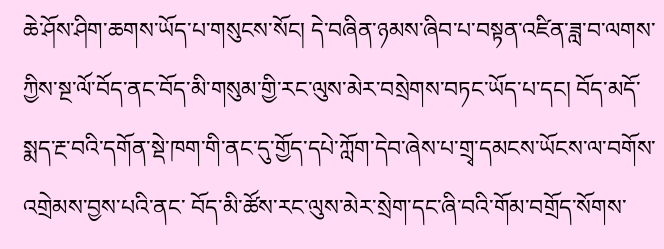ཆེ་ཤོས་ཤིག་ཆགས་ཡོད་པ་གསུངས་སོང། དེ་བཞིན་ཉམས་ཞིབ་པ་བསྟན་འཛིན་ཟླ་བ་ལགས་ཀྱིས་སྔ་ལོ་བོད་ནང་བོད་མི་གསུམ་གྱི་རང་ལུས་མེར་བསྲེགས་བཏང་ཡོད་པ་དང། བོད་མདོ་སྨད་རྔ་བའི་དགོན་སྡེ་ཁག་གི་ནང་དུ་གྱོད་དཔེ་ཀློག་དེབ་ཞེས་པ་གྲྭ་དམངས་ཡོངས་ལ་བགོས་འགྲེམས་བྱས་པའི་ནང་ བོད་མི་ཚོས་རང་ལུས་མེར་སྲེག་དང་ཞི་བའི་གོམ་བགྲོད་སོགས་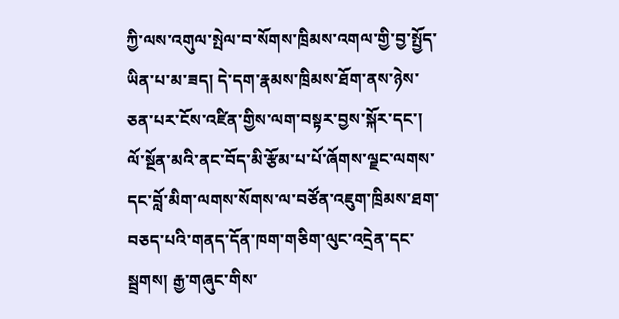ཀྱི་ལས་འགུལ་སྤེལ་བ་སོགས་ཁྲིམས་འགལ་གྱི་བྱ་སྤྱོད་ཡིན་པ་མ་ཟད། དེ་དག་རྣམས་ཁྲིམས་ཐོག་ནས་ཉེས་ཅན་པར་ངོས་འཛིན་གྱིས་ལག་བསྟར་བྱས་སྐོར་དང་། ལོ་སྔོན་མའི་ནང་བོད་མི་རྩོམ་པ་པོ་ཞོགས་ལྗང་ལགས་དང་བློ་མིག་ལགས་སོགས་ལ་བཙོན་འཇུག་ཁྲིམས་ཐག་བཅད་པའི་གནད་དོན་ཁག་གཅིག་ལུང་འདྲེན་དང་སྦྲགས། རྒྱ་གཞུང་གིས་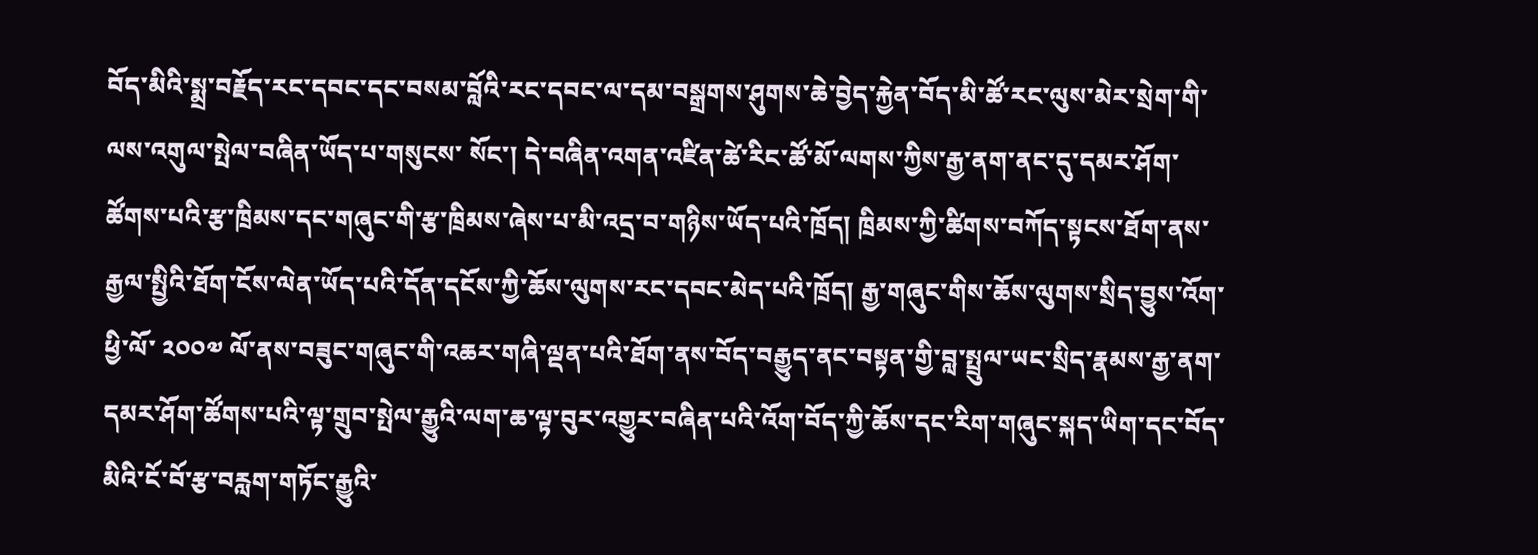བོད་མིའི་སྨྲ་བརྗོད་རང་དབང་དང་བསམ་བློའི་རང་དབང་ལ་དམ་བསྒྲགས་ཤུགས་ཆེ་བྱེད་རྐྱེན་བོད་མི་ཚོ་རང་ལུས་མེར་སྲེག་གི་ལས་འགུལ་སྤེལ་བཞིན་ཡོད་པ་གསུངས་ སོང་། དེ་བཞིན་འགན་འཛིན་ཚེ་རིང་ཚོ་མོ་ལགས་ཀྱིས་རྒྱ་ནག་ནང་དུ་དམར་ཤོག་ཚོགས་པའི་རྩ་ཁྲིམས་དང་གཞུང་གི་རྩ་ཁྲིམས་ཞེས་པ་མི་འདྲ་བ་གཉིས་ཡོད་པའི་ཁྲོད། ཁྲིམས་ཀྱི་ཚིགས་བཀོད་སྟངས་ཐོག་ནས་རྒྱལ་སྤྱིའི་ཐོག་ངོས་ལེན་ཡོད་པའི་དོན་དངོས་ཀྱི་ཆོས་ལུགས་རང་དབང་མེད་པའི་ཁྲོད། རྒྱ་གཞུང་གིས་ཆོས་ལུགས་སྲིད་བྱུས་འོག་ཕྱི་ལོ་ ༢༠༠༧ ལོ་ནས་བཟུང་གཞུང་གི་འཆར་གཞི་ལྡན་པའི་ཐོག་ནས་བོད་བརྒྱུད་ནང་བསྟན་གྱི་བླ་སྤྲུལ་ཡང་སྲིད་རྣམས་རྒྱ་ནག་དམར་ཤོག་ཚོགས་པའི་ལྟ་གྲུབ་སྤེལ་རྒྱུའི་ལག་ཆ་ལྟ་བུར་འགྱུར་བཞིན་པའི་འོག་བོད་ཀྱི་ཆོས་དང་རིག་གཞུང་སྐད་ཡིག་དང་བོད་མིའི་ངོ་བོ་རྩ་བརླག་གཏོང་རྒྱུའི་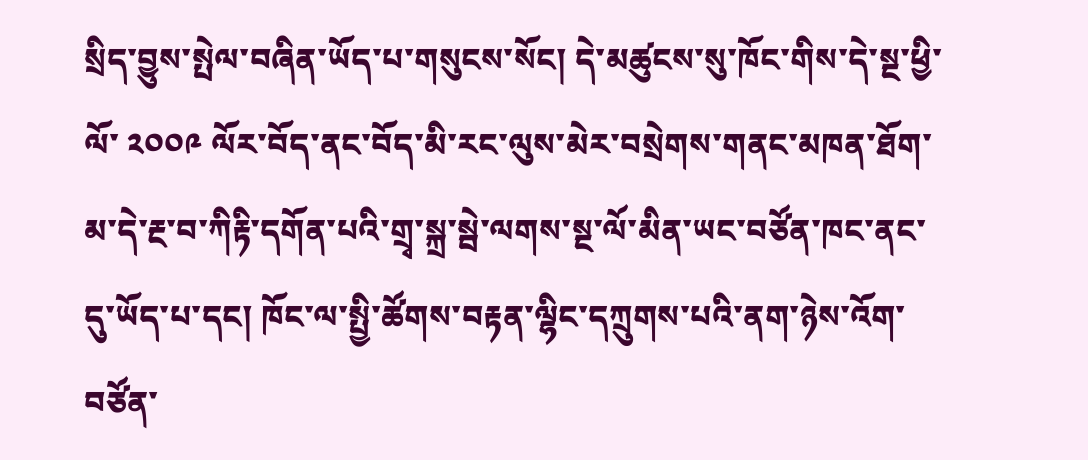སྲིད་བྱུས་སྤེལ་བཞིན་ཡོད་པ་གསུངས་སོང། དེ་མཚུངས་སུ་ཁོང་གིས་དེ་སྔ་ཕྱི་ལོ་ ༢༠༠༩ ལོར་བོད་ནང་བོད་མི་རང་ལུས་མེར་བསྲེགས་གནང་མཁན་ཐོག་མ་དེ་རྔ་བ་ཀིརྟི་དགོན་པའི་གྲྭ་སྐྲ་སྦེ་ལགས་སྔ་ལོ་མིན་ཡང་བཙོན་ཁང་ནང་དུ་ཡོད་པ་དང། ཁོང་ལ་སྤྱི་ཚོགས་བརྟན་ལྷིང་དཀྲུགས་པའི་ནག་ཉེས་འོག་བཙོན་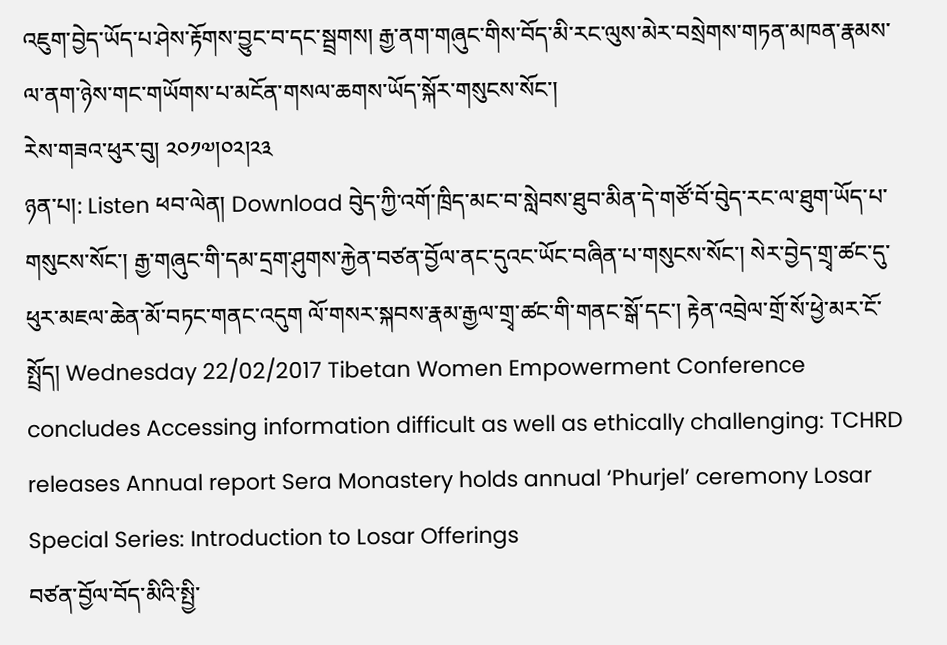འཇུག་བྱེད་ཡོད་པ་ཤེས་རྟོགས་བྱུང་བ་དང་སྦྲགས། རྒྱ་ནག་གཞུང་གིས་བོད་མི་རང་ལུས་མེར་བསྲེགས་གཏན་མཁན་རྣམས་ལ་ནག་ཉེས་གང་གཡོགས་པ་མངོན་གསལ་ཆགས་ཡོད་སྐོར་གསུངས་སོང་།
རེས་གཟའ་ཕུར་བུ། ༢༠༡༧།༠༢།༢༣
ཉན་པ།: Listen ཕབ་ལེན། Download བེུད་ཀྱི་འགོ་ཁྲིད་མང་བ་སླེབས་ཐུབ་མིན་དེ་གཙོ་བོ་བེུད་རང་ལ་ཐུག་ཡོད་པ་གསུངས་སོང་། རྒྱ་གཞུང་གི་དམ་དྲག་ཤུགས་རྐྱེན་བཙན་བྱོལ་ནང་དུའང་ཡོང་བཞིན་པ་གསུངས་སོང་། སེར་བྱེད་གྲྭ་ཚང་དུ་ཕུར་མཇལ་ཆེན་མོ་བཏང་གནང་འདུག ལོ་གསར་སྐབས་རྣམ་རྒྱལ་གྲྭ་ཚང་གི་གནང་སྒོ་དང་། རྟེན་འབྲེལ་གྲོ་སོ་ཕྱེ་མར་ངོ་སྤྲོད། Wednesday 22/02/2017 Tibetan Women Empowerment Conference concludes Accessing information difficult as well as ethically challenging: TCHRD releases Annual report Sera Monastery holds annual ‘Phurjel’ ceremony Losar Special Series: Introduction to Losar Offerings
བཙན་བྱོལ་བོད་མིའི་སྤྱི་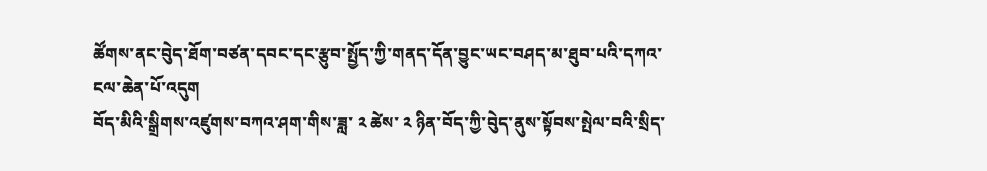ཚོགས་ནང་བེུད་ཐོག་བཙན་དབང་དང་རྩུབ་སྤྱོད་ཀྱི་གནད་དོན་བྱུང་ཡང་བཤད་མ་ཐུབ་པའི་དཀའ་ངལ་ཆེན་པོ་འདུག
བོད་མིའི་སྒྲིགས་འཛུགས་བཀའ་ཤག་གིས་ཟླ་ ༢ ཚེས་ ༢ ཉིན་བོད་ཀྱི་བེུད་ནུས་སྟོབས་སྤེལ་བའི་སྲིད་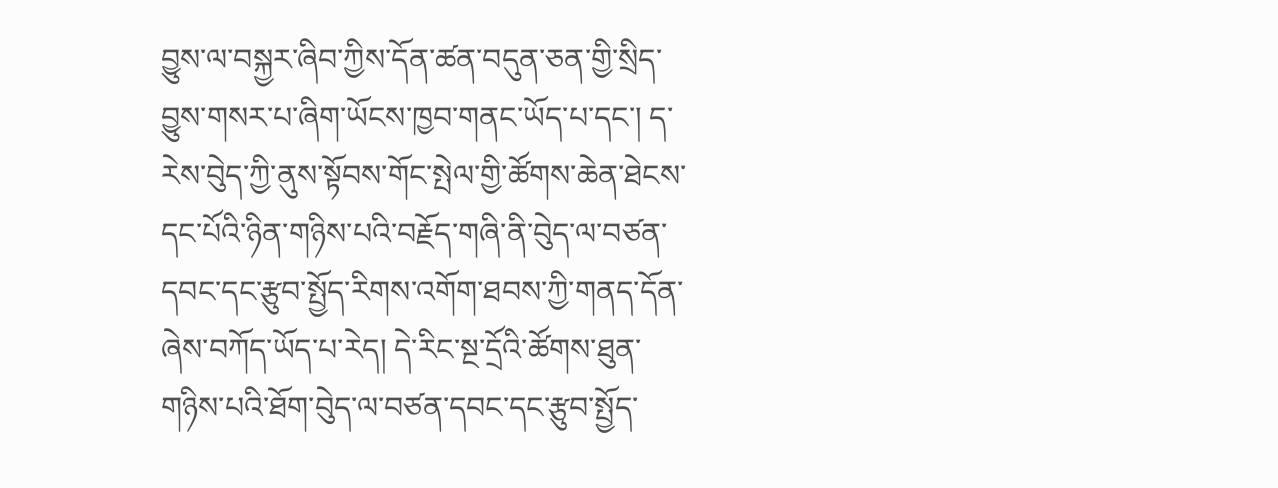བྱུས་ལ་བསྐྱར་ཞིབ་ཀྱིས་དོན་ཚན་བདུན་ཅན་གྱི་སྲིད་བྱུས་གསར་པ་ཞིག་ཡོངས་ཁྱབ་གནང་ཡོད་པ་དང་། ད་རེས་བེུད་ཀྱི་ནུས་སྟོབས་གོང་སྤེལ་གྱི་ཚོགས་ཆེན་ཐེངས་དང་པོའི་ཉིན་གཉིས་པའི་བརྗོད་གཞི་ནི་བེུད་ལ་བཙན་དབང་དང་རྩུབ་སྤྱོད་རིགས་འགོག་ཐབས་ཀྱི་གནད་དོན་ཞེས་བཀོད་ཡོད་པ་རེད། དེ་རིང་སྔ་དྲོའི་ཚོགས་ཐུན་གཉིས་པའི་ཐོག་བེུད་ལ་བཙན་དབང་དང་རྩུབ་སྤྱོད་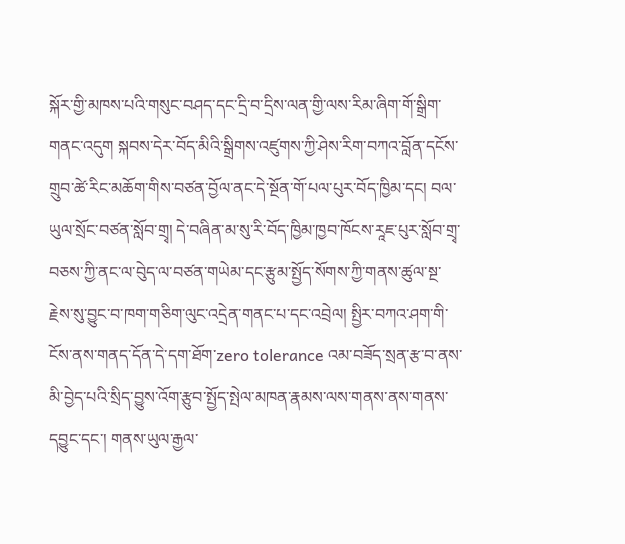སྐོར་གྱི་མཁས་པའི་གསུང་བཤད་དང་དྲི་བ་དྲིས་ལན་གྱི་ལས་རིམ་ཞིག་གོ་སྒྲིག་གནང་འདུག སྐབས་དེར་བོད་མིའི་སྒྲིགས་འཛུགས་ཀྱི་ཤེས་རིག་བཀའ་བློན་དངོས་གྲུབ་ཚེ་རིང་མཆོག་གིས་བཙན་བྱོལ་ནང་དེ་སྔོན་གོ་པལ་པུར་བོད་ཁྱིམ་དང། བལ་ཡུལ་སྲོང་བཙན་སློབ་གྲྭ། དེ་བཞིན་མ་སུ་རི་བོད་ཁྱིམ་ཁྱབ་ཁོངས་རཱཇ་པུར་སློབ་གྲྭ་བཅས་ཀྱི་ནང་ལ་བེུད་ལ་བཙན་གཡེམ་དང་རྩུམ་སྤྱོད་སོགས་ཀྱི་གནས་ཚུལ་སྔ་རྗེས་སུ་བྱུང་བ་ཁག་གཅིག་ལུང་འདྲེན་གནང་པ་དང་འབྲེལ། སྤྱིར་བཀའ་ཤག་གི་ངོས་ནས་གནད་དོན་དེ་དག་ཐོག་zero tolerance འམ་བཟོད་སྲན་རྩ་བ་ནས་མི་བྱེད་པའི་སྲིད་བྱུས་འོག་རྩུབ་སྤྱོད་སྤེལ་མཁན་རྣམས་ལས་གནས་ནས་གནས་དབྱུང་དང་། གནས་ཡུལ་རྒྱལ་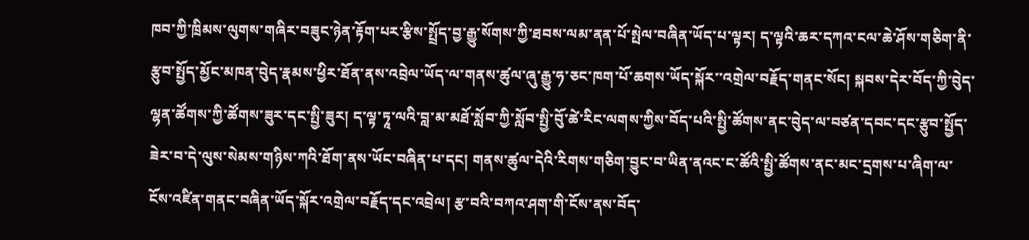ཁབ་ཀྱི་ཁྲིམས་ལུགས་གཞིར་བཟུང་ཉེན་རྟོག་པར་རྩིས་སྤྲོད་བྱ་རྒྱུ་སོགས་ཀྱི་ཐབས་ལམ་ནན་པོ་སྤེལ་བཞིན་ཡོད་པ་ལྟར། ད་ལྟའི་ཆར་དཀའ་ངལ་ཆེ་ཤོས་གཅིག་ནི་རྩུབ་སྤྱོད་མྱོང་མཁན་བེུད་རྣམས་ཕྱིར་ཐོན་ནས་འབྲེལ་ཡོད་ལ་གནས་ཚུལ་ཞུ་རྒྱུ་ཧ་ཅང་ཁག་པོ་ཆགས་ཡོད་སྐོར་་འགྲེལ་བརྗོད་གནང་སོང། སྐབས་དེར་བོད་ཀྱི་བེུད་ལྷན་ཚོགས་ཀྱི་ཚོགས་ཟུར་དང་སྤྱི་ཟུར། ད་ལྟ་ཏཱ་ལའི་བླ་མ་མཐོ་སློབ་ཀྱི་སློབ་སྤྱི་བོུ་ཚེ་རིང་ལགས་ཀྱིས་བོད་པའི་སྤྱི་ཚོགས་ནང་བེུད་ལ་བཙན་དབང་དང་རྩུབ་སྤྱོད་ཟེར་བ་དེ་ལུས་སེམས་གཉིས་ཀའི་ཐོག་ནས་ཡོང་བཞིན་པ་དང། གནས་ཚུལ་དེའི་རིགས་གཅིག་བྱུང་བ་ཡིན་ནའང་ང་ཚོའི་སྤྱི་ཚོགས་ནང་མང་དྲགས་པ་ཞིག་ལ་ངོས་འཛིན་གནང་བཞིན་ཡོད་སྐོར་འགྲེལ་བརྗོད་དང་འབྲེལ། རྩ་བའི་བཀའ་ཤག་གི་ངོས་ནས་བོད་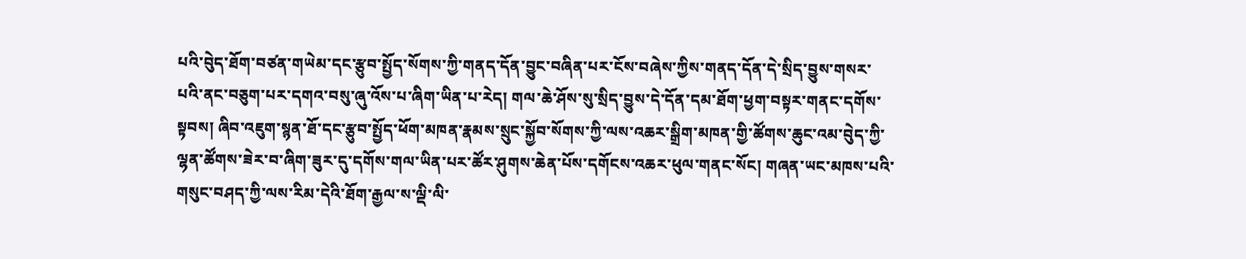པའི་བེུད་ཐོག་བཙན་གཡེམ་དང་རྩུབ་སྤྱོད་སོགས་ཀྱི་གནད་དོན་བྱུང་བཞིན་པར་ངོས་བཞེས་ཀྱིས་གནད་དོན་དེ་སྲིད་བྱུས་གསར་པའི་ནང་བཅུག་པར་དགའ་བསུ་ཞུ་འོས་པ་ཞིག་ཡིན་པ་རེད། གལ་ཆེ་ཤོས་སུ་སྲིད་བྱུས་དེ་དོན་དམ་ཐོག་ཕྱག་བསྟར་གནང་དགོས་སྟབས། ཞིབ་འཇུག་སྙན་ཐོ་དང་རྩུབ་སྤྱོད་ཕོག་མཁན་རྣམས་སྲུང་སྐྱོབ་སོགས་ཀྱི་ལས་འཆར་སྒྲིག་མཁན་གྱི་ཚོགས་ཆུང་འམ་བེུད་ཀྱི་ལྷན་ཚོགས་ཟེར་བ་ཞིག་ཟུར་དུ་དགོས་གལ་ཡིན་པར་ཚོར་ཤུགས་ཆེན་པོས་དགོངས་འཆར་ཕུལ་གནང་སོང། གཞན་ཡང་མཁས་པའི་གསུང་བཤད་ཀྱི་ལས་རིམ་དེའི་ཐོག་རྒྱལ་ས་ལྡི་ལི་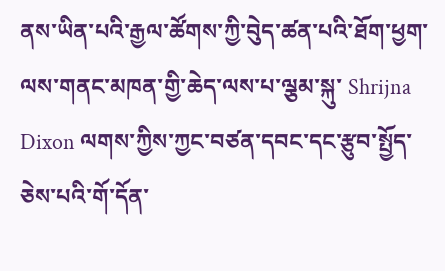ནས་ཡིན་པའི་རྒྱལ་ཚོགས་ཀྱི་བེུད་ཚན་པའི་ཐོག་ཕྱག་ལས་གནང་མཁན་གྱི་ཆེད་ལས་པ་ལྕམ་སྐུ་ Shrijna Dixon ལགས་ཀྱིས་ཀྱང་བཙན་དབང་དང་རྩུབ་སྤྱོད་ཅེས་པའི་གོ་དོན་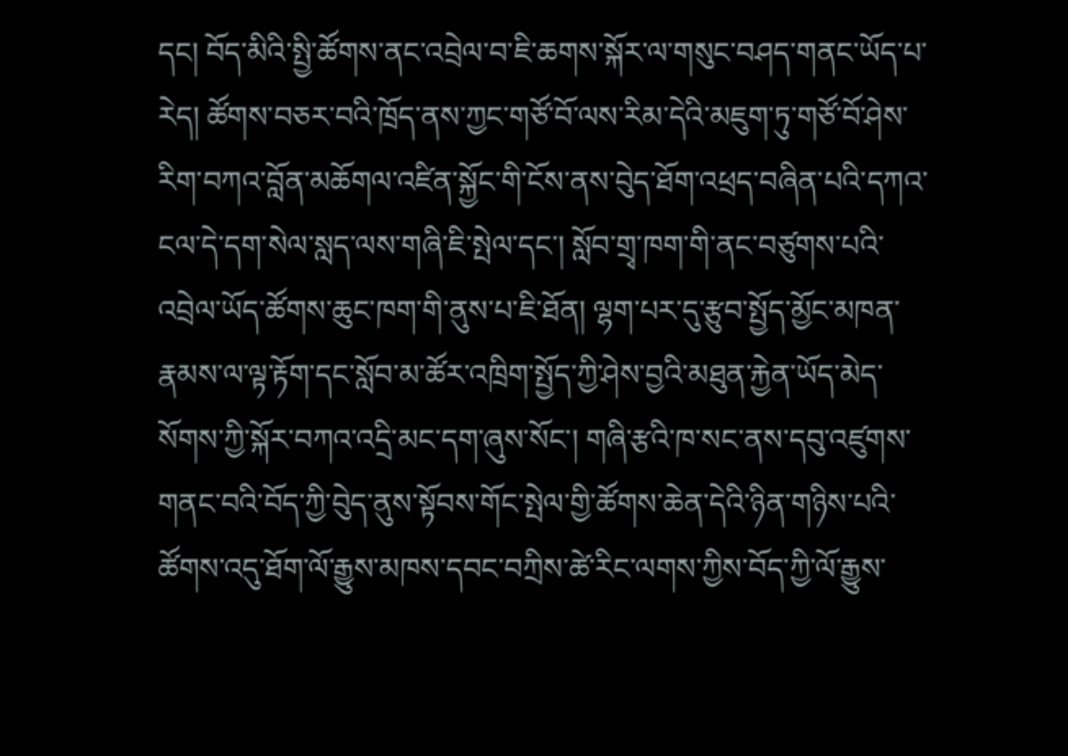དང། བོད་མིའི་སྤྱི་ཚོགས་ནང་འབྲེལ་བ་ཇི་ཆགས་སྐོར་ལ་གསུང་བཤད་གནང་ཡོད་པ་རེད། ཚོགས་བཅར་བའི་ཁྲོད་ནས་ཀྱང་གཙོ་བོ་ལས་རིམ་དེའི་མཇུག་ཏུ་གཙོ་བོ་ཤེས་རིག་བཀའ་བློན་མཆོགལ་འཛིན་སྐྱོང་གི་ངོས་ནས་བེུད་ཐོག་འཕྲད་བཞིན་པའི་དཀའ་ངལ་དེ་དག་སེལ་སླད་ལས་གཞི་ཇི་སྤེལ་དང་། སློབ་གྲྭ་ཁག་གི་ནང་བཙུགས་པའི་འབྲེལ་ཡོད་ཚོགས་ཆུང་ཁག་གི་ནུས་པ་ཇི་ཐོན། ལྷག་པར་དུ་རྩུབ་སྤྱོད་མྱོང་མཁན་རྣམས་ལ་ལྟ་རྟོག་དང་སློབ་མ་ཚོར་འཁྲིག་སྤྱོད་ཀྱི་ཤེས་བྱའི་མཐུན་རྐྱེན་ཡོད་མེད་སོགས་ཀྱི་སྐོར་བཀའ་འདྲི་མང་དག་ཞུས་སོང་། གཞི་རྩའི་ཁ་སང་ནས་དབུ་འཛུགས་གནང་བའི་བོད་ཀྱི་བེུད་ནུས་སྟོབས་གོང་སྤེལ་གྱི་ཚོགས་ཆེན་དེའི་ཉིན་གཉིས་པའི་ཚོགས་འདུ་ཐོག་ལོ་རྒྱུས་མཁས་དབང་བཀྲིས་ཚེ་རིང་ལགས་ཀྱིས་བོད་ཀྱི་ལོ་རྒྱུས་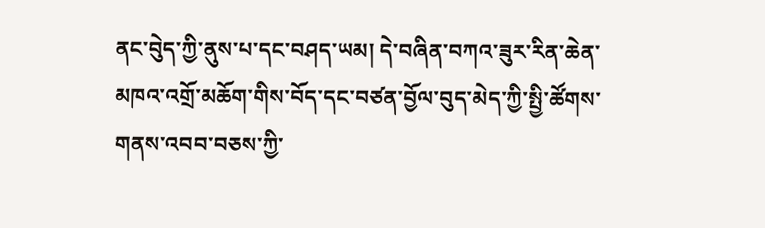ནང་བེུད་ཀྱི་ནུས་པ་དང་བཤད་ཡམ། དེ་བཞིན་བཀའ་ཟུར་རིན་ཆེན་མཁའ་འགྲོ་མཆོག་གིས་བོད་དང་བཙན་བྱོལ་བུད་མེད་ཀྱི་སྤྱི་ཚོགས་གནས་འབབ་བཅས་ཀྱི་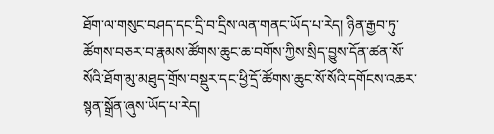ཐོག་ལ་གསུང་བཤད་དང་དྲི་བ་དྲིས་ལན་གནང་ཡོད་པ་རེད། ཉིན་རྒྱབ་ཏུ་ཚོགས་བཅར་བ་རྣམས་ཚོགས་ཆུང་ཆ་བགོས་ཀྱིས་སྲིད་བྱུས་དོན་ཚན་སོ་སོའི་ཐོག་མུ་མཐུད་གྲོས་བསྡུར་དང་ཕྱི་དྲོ་ཚོགས་ཆུང་སོ་སོའི་དགོངས་འཆར་སྙན་སྒྲོན་ཞུས་ཡོད་པ་རེད།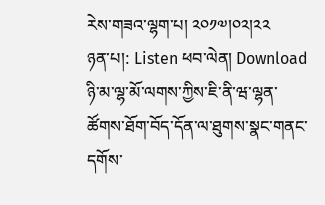རེས་གཟའ་ལྷག་པ། ༢༠༡༧།༠༢།༢༢
ཉན་པ།: Listen ཕབ་ལེན། Download ཉི་མ་ལྷ་མོ་ལགས་ཀྱིས་ཇི་ནི་ཝ་ལྷན་ཚོགས་ཐོག་བོད་དོན་ལ་ཐུགས་སྣང་གནང་དགོས་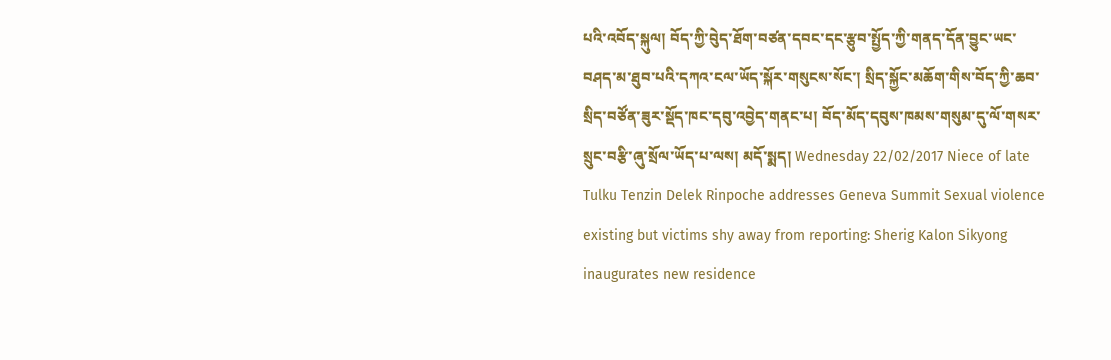པའི་འབོད་སྐུལ། བོད་ཀྱི་བེུད་ཐོག་བཙན་དབང་དང་རྩུབ་སྤྱོད་ཀྱི་གནད་དོན་བྱུང་ཡང་བཤད་མ་ཐུབ་པའི་དཀའ་ངལ་ཡོད་སྐོར་གསུངས་སོང་། སྲིད་སྐྱོང་མཆོག་གིས་བོད་ཀྱི་ཆབ་སྲིད་བཙོན་ཟུར་སྡོད་ཁང་དབུ་འབྱེད་གནང་པ། བོད་མོད་དབུས་ཁམས་གསུམ་དུ་ལོ་གསར་སྲུང་བརྩི་ཞུ་སྲོལ་ཡོད་པ་ལས། མདོ་སྨད། Wednesday 22/02/2017 Niece of late Tulku Tenzin Delek Rinpoche addresses Geneva Summit Sexual violence existing but victims shy away from reporting: Sherig Kalon Sikyong inaugurates new residence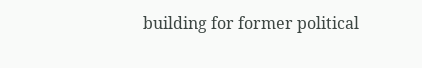building for former political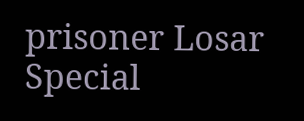prisoner Losar Special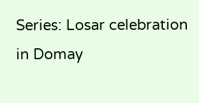Series: Losar celebration in Domay